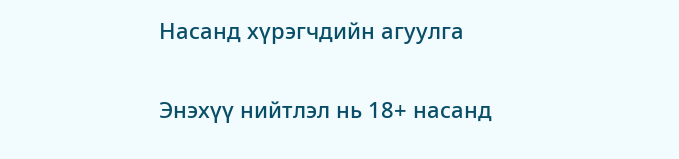Насанд хүрэгчдийн агуулга

Энэхүү нийтлэл нь 18+ насанд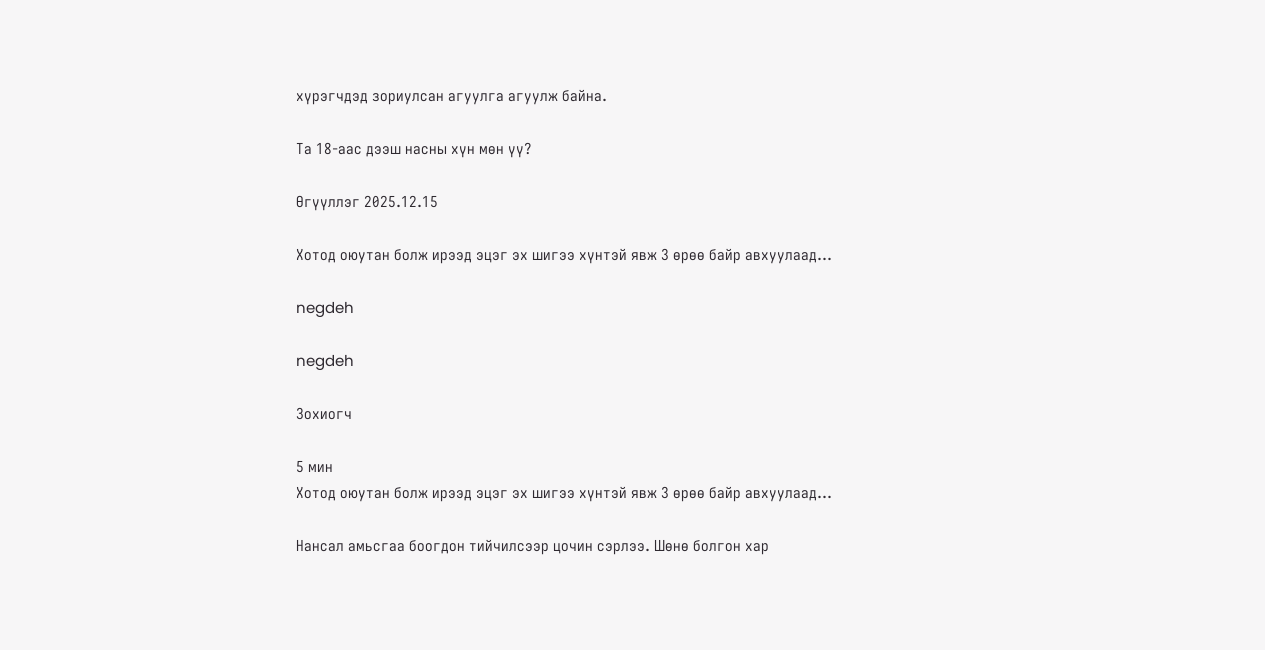хүрэгчдэд зориулсан агуулга агуулж байна.

Та 18-аас дээш насны хүн мөн үү?

Өгүүллэг 2025.12.15

Хотод оюутан болж ирээд эцэг эх шигээ хүнтэй явж 3 өрөө байр авхуулаад...

negdeh

negdeh

Зохиогч

5 мин
Хотод оюутан болж ирээд эцэг эх шигээ хүнтэй явж 3 өрөө байр авхуулаад...

Нансал амьсгаа боогдон тийчилсээр цочин сэрлээ. Шөнө болгон хар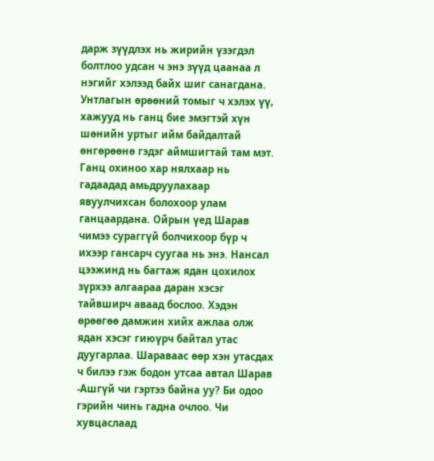дарж зүүдлэх нь жирийн үзэгдэл болтлоо удсан ч энэ зүүд цаанаа л нэгийг хэлээд байх шиг санагдана. Унтлагын өрөөний томыг ч хэлэх үү, хажууд нь ганц бие эмэгтэй хүн шөнийн уртыг ийм байдалтай өнгөрөөнө гэдэг aймшигтай тaм мэт. Ганц охиноо хар нялхаар нь гадаадад амьдруулахаар явуулчихсан болохоор улам ганцаардана. Ойрын үед Шарав чимээ сураггүй болчихоор бүр ч ихээр гансарч суугаа нь энэ. Нансал цээжинд нь багтаж ядан цохилох зүрхээ алгаараа даран хэсэг тайвширч аваад бослоо. Хэдэн өрөөгөө дамжин хийх ажлаа олж ядан хэсэг гиюүрч байтал утас дуугарлаа. Шараваас өөр хэн утасдах ч билээ гэж бодон утсаа автал Шарав -Ашгүй чи гэртээ байна уу? Би одоо гэрийн чинь гадна очлоо. Чи хувцаслаад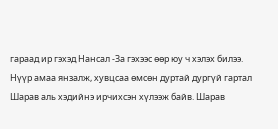гараад ир гэхэд Нансал -За гэхээс өөр юу ч хэлэх билээ. Нүүр амаа янзалж, хувцсаа өмсөн дуртай дургүй гартал Шарав аль хэдийнэ ирчихсэн хүлээж байв. Шарав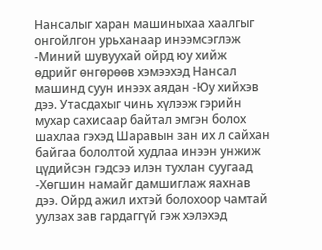Нансалыг харан машиныхаа хаалгыг онгойлгон урьханаар инээмсэглэж -Миний шувуухай ойрд юу хийж өдрийг өнгөрөөв хэмээхэд Нансал машинд суун инээх аядан -Юу хийхэв дээ. Утасдахыг чинь хүлээж гэрийн мухар сахисаар байтал эмгэн болох шахлаа гэхэд Шаравын зан их л сайхан байгаа бололтой худлаа инээн унжиж цүдийсэн гэдсээ илэн тухлан суугаад -Хөгшин намайг дамшиглаж яахнав дээ. Ойрд ажил ихтэй болохоор чамтай уулзах зав гардаггүй гэж хэлэхэд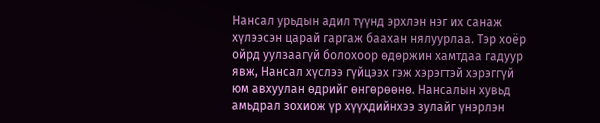Нансал урьдын адил түүнд эрхлэн нэг их санаж хүлээсэн царай гаргаж баахан нялуурлаа. Тэр хоёр ойрд уулзаагүй болохоор өдөржин хамтдаа гадуур явж, Нансал хүслээ гүйцээх гэж хэрэгтэй хэрэггүй юм авхуулан өдрийг өнгөрөөнө. Нансалын хувьд амьдрал зохиож үр хүүхдийнхээ зулайг үнэрлэн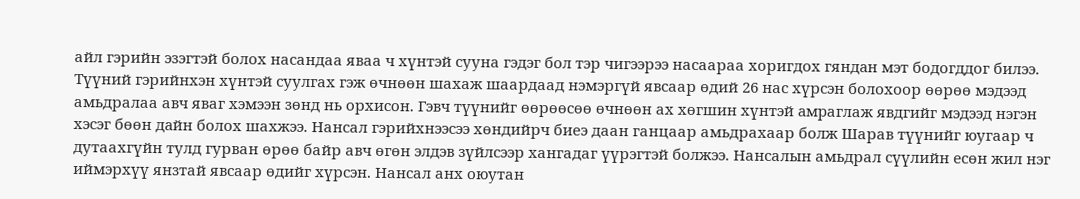айл гэрийн эзэгтэй болох насандаа яваа ч хүнтэй сууна гэдэг бол тэр чигээрээ насаараа xoригдох гяндaн мэт бодогддог билээ. Түүний гэрийнхэн хүнтэй суулгах гэж өчнөөн шахаж шаардаад нэмэргүй явсаар өдий 26 нас хүрсэн болохоор өөрөө мэдээд амьдралаа авч яваг хэмээн зөнд нь орхисон. Гэвч түүнийг өөрөөсөө өчнөөн ах хөгшин хүнтэй aмpаглаж явдгийг мэдээд нэгэн хэсэг бөөн дaйн болох шахжээ. Нансал гэрийхнээсээ хөндийрч биеэ даан ганцаар амьдрахаар болж Шарав түүнийг юугаар ч дутаахгүйн тулд гурван өрөө байр авч өгөн элдэв зүйлсээр хангадаг үүрэгтэй болжээ. Нансалын амьдрал сүүлийн есөн жил нэг иймэрхүү янзтай явсаар өдийг хүрсэн. Нансал анх оюутан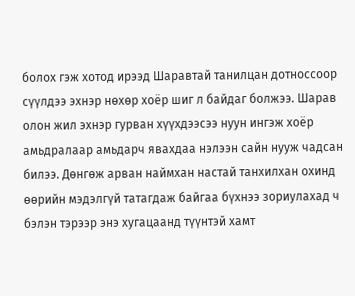болох гэж хотод ирээд Шаравтай танилцан дотноссоор сүүлдээ эхнэр нөхөр хоёр шиг л байдаг болжээ. Шарав олон жил эхнэр гурван хүүхдээсээ нуун ингэж хоёр амьдралаар амьдарч явахдаа нэлээн сайн нууж чадсан билээ. Дөнгөж арван наймхан настай танхилхан охинд өөрийн мэдэлгүй татагдаж байгаа бүхнээ зориулахад ч бэлэн тэрээр энэ хугацаанд түүнтэй хамт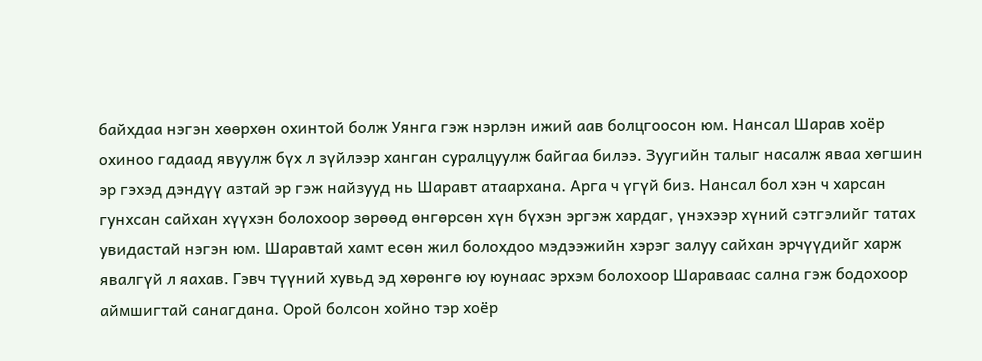байхдаа нэгэн хөөрхөн охинтой болж Уянга гэж нэрлэн ижий аав болцгоосон юм. Нансал Шарав хоёр охиноо гадаад явуулж бүх л зүйлээр ханган суралцуулж байгаа билээ. Зуугийн талыг насалж яваа хөгшин эр гэхэд дэндүү азтай эр гэж найзууд нь Шаравт атаархана. Арга ч үгүй биз. Нансал бол хэн ч харсан гунхсан сайхан хүүхэн болохоор зөрөөд өнгөрсөн хүн бүхэн эргэж хардаг, үнэхээр хүний сэтгэлийг татах увидастай нэгэн юм. Шаравтай хамт есөн жил болохдоо мэдээжийн хэрэг залуу сайхан эрчүүдийг харж явалгүй л яахав. Гэвч түүний хувьд эд хөрөнгө юу юунаас эрхэм болохоор Шараваас сална гэж бодохоор аймшигтай санагдана. Орой болсон хойно тэр хоёр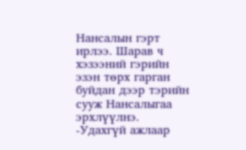Нансалын гэрт ирлээ. Шарав ч хэзээний гэрийн эзэн төрх гарган буйдан дээр тэрийн сууж Нансалыгаа эрхлүүлнэ. -Удахгүй ажлаар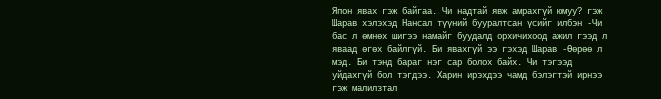Япон явах гэж байгаа. Чи надтай явж амрахгүй юмуу? гэж Шарав хэлэхэд Нансал түүний бууралтсан үсийг илбэн -Чи бас л өмнөх шигээ намайг буудалд орхичихоод ажил гээд л яваад өгөх байлгүй. Би явахгүй ээ гэхэд Шарав -Өөрөө л мэд. Би тэнд бараг нэг сар болох байх. Чи тэгээд уйдахгүй бол тэгдээ. Харин ирэхдээ чамд бэлэгтэй ирнээ гэж малилзтал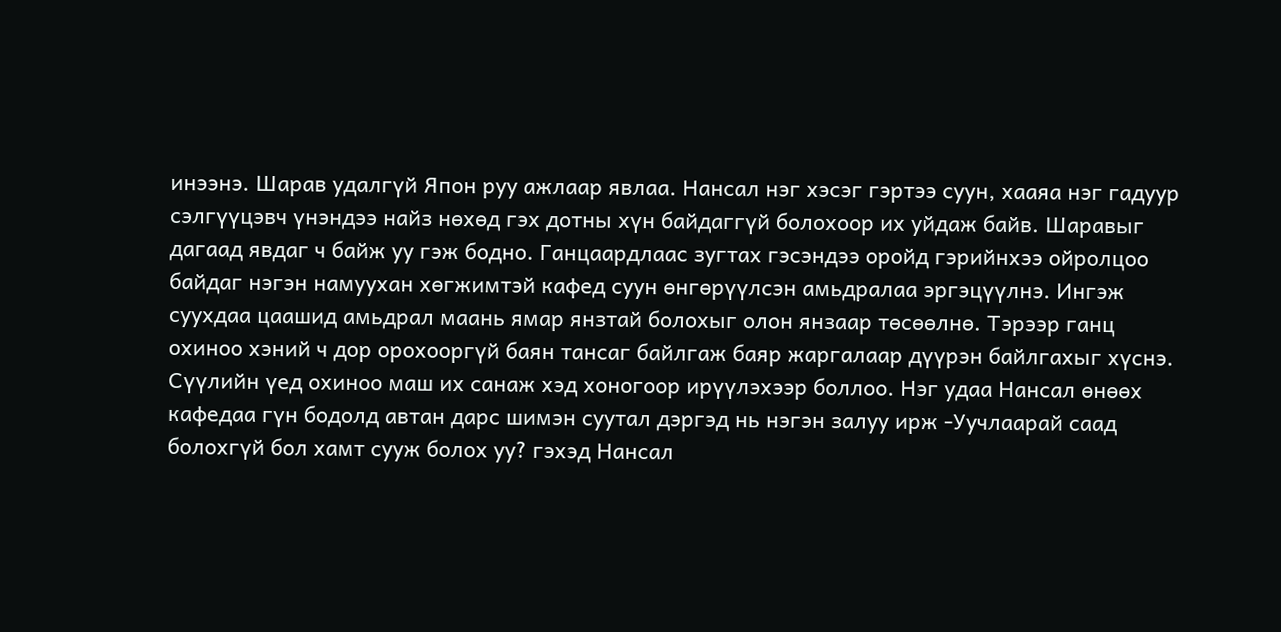инээнэ. Шарав удалгүй Япон руу ажлаар явлаа. Нансал нэг хэсэг гэртээ суун, хааяа нэг гадуур сэлгүүцэвч үнэндээ найз нөхөд гэх дотны хүн байдаггүй болохоор их уйдаж байв. Шаравыг дагаад явдаг ч байж уу гэж бодно. Ганцаардлаас зугтах гэсэндээ оройд гэрийнхээ ойролцоо байдаг нэгэн намуухан хөгжимтэй кафед суун өнгөрүүлсэн амьдралаа эргэцүүлнэ. Ингэж суухдаа цаашид амьдрал маань ямар янзтай болохыг олон янзаар төсөөлнө. Тэрээр ганц охиноо хэний ч дор орохооргүй баян тансаг байлгаж баяр жаргалаар дүүрэн байлгахыг хүснэ. Сүүлийн үед охиноо маш их санаж хэд хоногоор ирүүлэхээр боллоо. Нэг удаа Нансал өнөөх кафедаа гүн бодолд автан дарс шимэн суутал дэргэд нь нэгэн залуу ирж -Уучлаарай саад болохгүй бол хамт сууж болох уу? гэхэд Нансал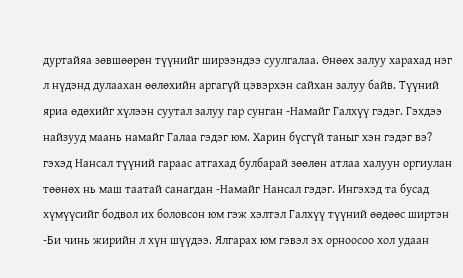дуртайяа зөвшөөрөн түүнийг ширээндээ суулгалаа. Өнөөх залуу харахад нэг л нүдэнд дулаахан өөлөхийн аргагүй цэвэрхэн сайхан залуу байв. Түүний яриа өдөхийг хүлээн суутал залуу гар сунган -Намайг Галхүү гэдэг. Гэхдээ найзууд маань намайг Галаа гэдэг юм. Харин бүсгүй таныг хэн гэдэг вэ? гэхэд Нансал түүний гараас атгахад булбарай зөөлөн атлаа халуун оргиулан төөнөх нь маш таатай санагдан -Намайг Нансал гэдэг. Ингэхэд та бусад хүмүүсийг бодвол их боловсон юм гэж хэлтэл Галхүү түүний өөдөөс ширтэн -Би чинь жирийн л хүн шүүдээ. Ялгарах юм гэвэл эх орноосоо хол удаан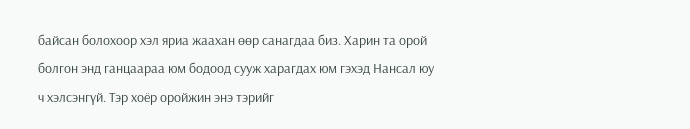байсан болохоор хэл яриа жаахан өөр санагдаа биз. Харин та орой болгон энд ганцаараа юм бодоод сууж харагдах юм гэхэд Нансал юу ч хэлсэнгүй. Тэр хоёр оройжин энэ тэрийг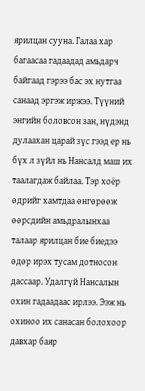ярилцан сууна. Галаа хар багаасаа гадаадад амьдарч байгаад гэрээ бас эх нутгаа санаад эргэж иржээ. Түүний энгийн боловсон зан, нүдэнд дулаахан царай зүс гээд ер нь бүх л зүйл нь Нансалд маш их таалагдаж байлаа. Тэр хоёр өдрийг хамтдаа өнгөрөөж өөрсдийн амьдралынхаа талаар ярилцан бие биедээ өдөр ирэх тусам дотносон дассаар. Удалгүй Нансалын охин гадаадаас ирлээ. Ээж нь охиноо их санасан болохоор давхар баяр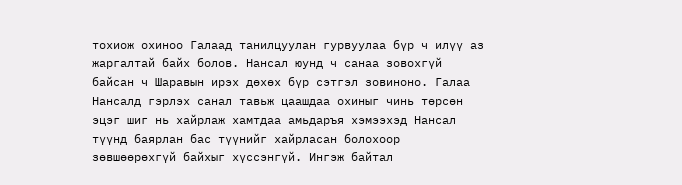тохиож охиноо Галаад танилцуулан гурвуулаа бүр ч илүү аз жаргалтай байх болов. Нансал юунд ч санаа зовохгүй байсан ч Шаравын ирэх дөхөх бүр сэтгэл зовиноно. Галаа Нансалд гэрлэх санал тавьж цаашдаа охиныг чинь төрсөн эцэг шиг нь хайрлаж хамтдаа амьдаръя хэмээхэд Нансал түүнд баярлан бас түүнийг хайрласан болохоор зөвшөөрөхгүй байхыг хүссэнгүй. Ингэж байтал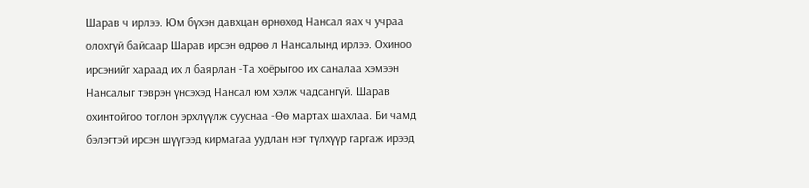Шарав ч ирлээ. Юм бүхэн давхцан өрнөхөд Нансал яах ч учраа олохгүй байсаар Шарав ирсэн өдрөө л Нансалынд ирлээ. Охиноо ирсэнийг хараад их л баярлан -Та хоёрыгоо их саналаа хэмээн Нансалыг тэврэн үнсэхэд Нансал юм хэлж чадсангүй. Шарав охинтойгоо тоглон эрхлүүлж сууснаа -Өө мартах шахлаа. Би чамд бэлэгтэй ирсэн шүүгээд кирмагаа уудлан нэг түлхүүр гаргаж ирээд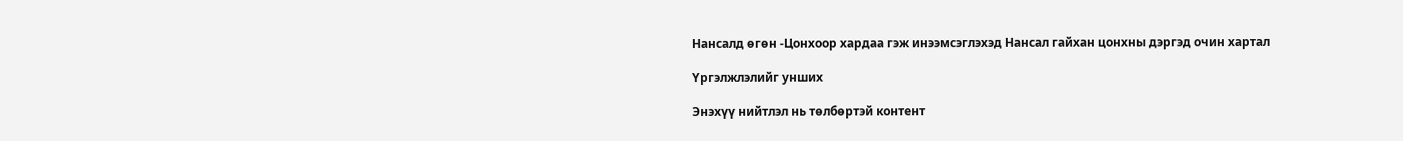Нансалд өгөн -Цонхоор хардаа гэж инээмсэглэхэд Нансал гайхан цонхны дэргэд очин хартал

Үргэлжлэлийг унших

Энэхүү нийтлэл нь төлбөртэй контент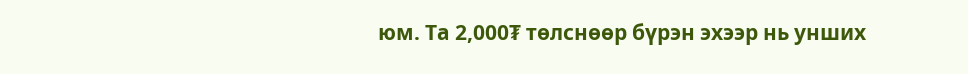юм. Та 2,000₮ төлснөөр бүрэн эхээр нь унших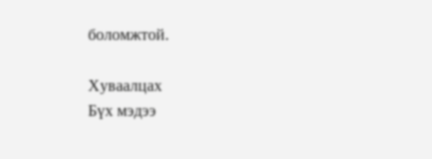боломжтой.

Хуваалцах
Бүх мэдээ